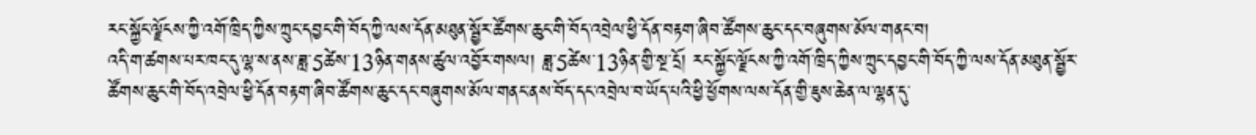རང་སྐྱོང་ལྗོངས་ཀྱི་འགོ་ཁྲིད་ཀྱིས་ཀྲུང་དབྱང་གི་བོད་ཀྱི་ལས་དོན་མཐུན་སྦྱོར་ཚོགས་ཆུང་གི་བོད་འབྲེལ་ཕྱི་དོན་བརྟག་ཞིབ་ཚོགས་ཆུང་དང་བཞུགས་མོལ་གནང་བ།
འདི་ག་ཚགས་པར་ཁང་དུ་ལྷ་ས་ནས་ཟླ་5ཚེས་13ཉིན་གནས་ཚུལ་འབྱོར་གསལ། ཟླ་5ཚེས་13ཉིན་གྱི་སྔ་དྲོ། རང་སྐྱོང་ལྗོངས་ཀྱི་འགོ་ཁྲིད་ཀྱིས་ཀྲུང་དབྱང་གི་བོད་ཀྱི་ལས་དོན་མཐུན་སྦྱོར་ཚོགས་ཆུང་གི་བོད་འབྲེལ་ཕྱི་དོན་བརྟག་ཞིབ་ཚོགས་ཆུང་དང་བཞུགས་མོལ་གནང་ནས་བོད་དང་འབྲེལ་བ་ཡོད་པའི་ཕྱི་ཕྱོགས་ལས་དོན་གྱི་ཇུས་ཆེན་ལ་ལྷན་དུ་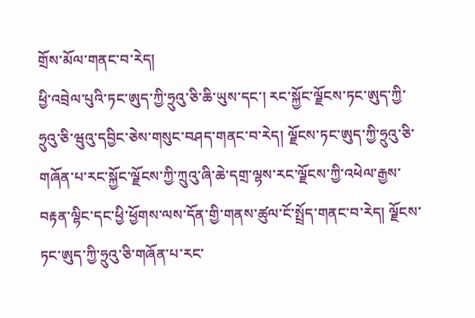གྲོས་མོལ་གནང་བ་རེད།
ཕྱི་འབྲེལ་པུའི་ཏང་ཨུད་ཀྱི་ཧྲུའུ་ཅི་ཆི་ཡུས་དང་། རང་སྐྱོང་ལྗོངས་ཏང་ཨུད་ཀྱི་ཧྲུའུ་ཅི་ཝུའུ་དབྱིང་ཅེས་གསུང་བཤད་གནང་བ་རེད། ལྗོངས་ཏང་ཨུད་ཀྱི་ཧྲུའུ་ཅི་གཞོན་པ་རང་སྐྱོང་ལྗོངས་ཀྱི་ཀྲུའུ་ཞི་ཆེ་དགྲ་ལྷས་རང་ལྗོངས་ཀྱི་འཕེལ་རྒྱས་བརྟན་ལྷིང་དང་ཕྱི་ཕྱོགས་ལས་དོན་གྱི་གནས་ཚུལ་ངོ་སྤྲོད་གནང་བ་རེད། ལྗོངས་ཏང་ཨུད་ཀྱི་ཧྲུའུ་ཅི་གཞོན་པ་རང་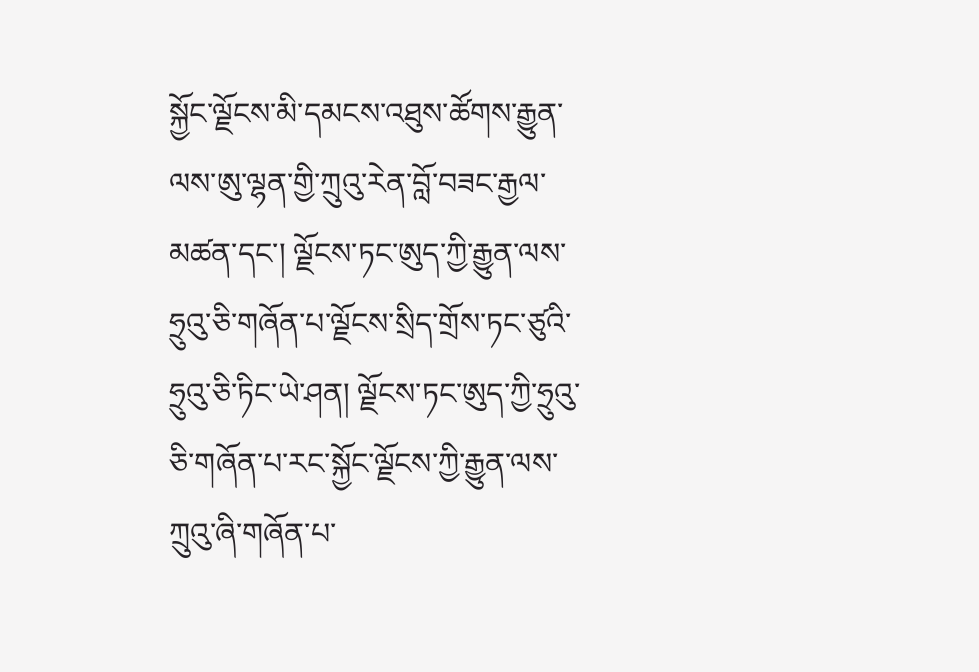སྐྱོང་ལྗོངས་མི་དམངས་འཐུས་ཚོགས་རྒྱུན་ལས་ཨུ་ལྷན་གྱི་ཀྲུའུ་རེན་བློ་བཟང་རྒྱལ་མཚན་དང་། ལྗོངས་ཏང་ཨུད་ཀྱི་རྒྱུན་ལས་ཧྲུའུ་ཅི་གཞོན་པ་ལྗོངས་སྲིད་གྲོས་ཏང་ཙུའི་ཧྲུའུ་ཅི་ཏིང་ཡེ་ཤན། ལྗོངས་ཏང་ཨུད་ཀྱི་ཧྲུའུ་ཅི་གཞོན་པ་རང་སྐྱོང་ལྗོངས་ཀྱི་རྒྱུན་ལས་ཀྲུའུ་ཞི་གཞོན་པ་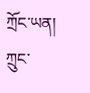ཀྲོང་ཡན། ཀྲུང་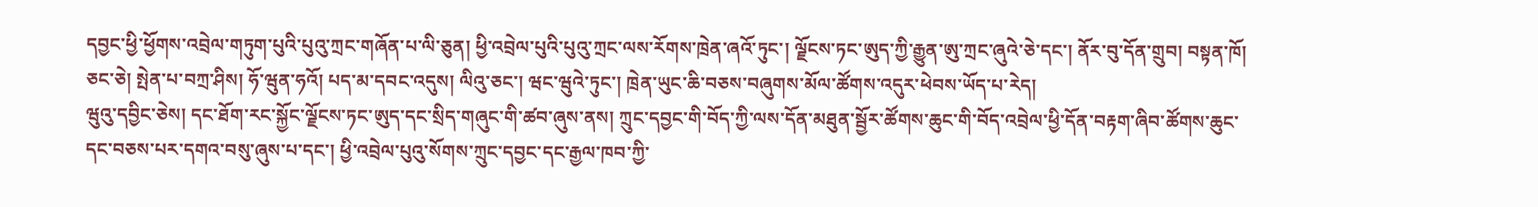དབྱང་ཕྱི་ཕྱོགས་འབྲེལ་གཏུག་པུའི་པུའུ་ཀྲང་གཞོན་པ་ལི་ཅུན། ཕྱི་འབྲེལ་པུའི་པུའུ་ཀྲང་ལས་རོགས་ཁྲེན་ཞའོ་ཏུང་། ལྗོངས་ཏང་ཨུད་ཀྱི་རྒྱུན་ཨུ་ཀྲང་ཞུའེ་ཅེ་དང་། ནོར་བུ་དོན་གྲུབ། བསྟན་ཁོ། ཅང་ཅེ། སྤེན་པ་བཀྲ་ཤིས། ཧོ་ཝུན་ཧའོ། པད་མ་དབང་འདུས། ལིའུ་ཅང་། ཝང་ཝུའེ་ཏུང་། ཁྲེན་ཡུང་ཆི་བཅས་བཞུགས་མོལ་ཚོགས་འདུར་ཕེབས་ཡོད་པ་རེད།
ཝུའུ་དབྱིང་ཅེས། དང་ཐོག་རང་སྐྱོང་ལྗོངས་ཏང་ཨུད་དང་སྲིད་གཞུང་གི་ཚབ་ཞུས་ནས། ཀྲུང་དབྱང་གི་བོད་ཀྱི་ལས་དོན་མཐུན་སྦྱོར་ཚོགས་ཆུང་གི་བོད་འབྲེལ་ཕྱི་དོན་བརྟག་ཞིབ་ཚོགས་ཆུང་དང་བཅས་པར་དགའ་བསུ་ཞུས་པ་དང་། ཕྱི་འབྲེལ་པུའུ་སོགས་ཀྲུང་དབྱང་དང་རྒྱལ་ཁབ་ཀྱི་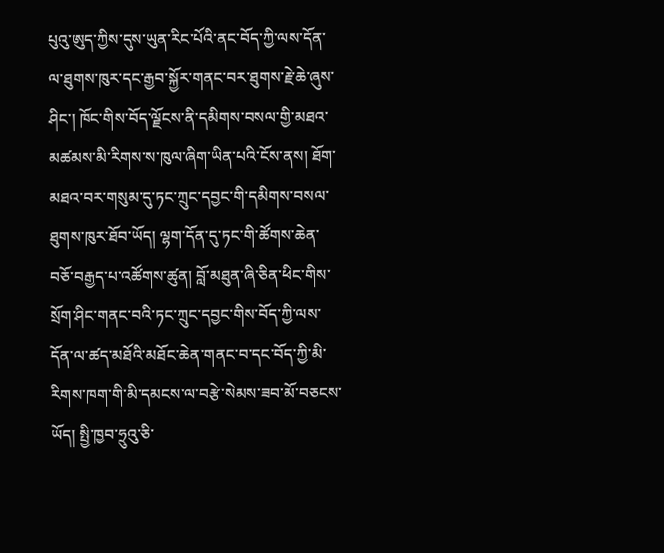པུའུ་ཨུད་ཀྱིས་དུས་ཡུན་རིང་པོའི་ནང་བོད་ཀྱི་ལས་དོན་ལ་ཐུགས་ཁུར་དང་རྒྱབ་སྐྱོར་གནང་བར་ཐུགས་རྗེ་ཆེ་ཞུས་ཤིང་། ཁོང་གིས་བོད་ལྗོངས་ནི་དམིགས་བསལ་གྱི་མཐའ་མཚམས་མི་རིགས་ས་ཁུལ་ཞིག་ཡིན་པའི་ངོས་ནས། ཐོག་མཐའ་བར་གསུམ་དུ་ཏང་ཀྲུང་དབྱང་གི་དམིགས་བསལ་ཐུགས་ཁུར་ཐོབ་ཡོད། ལྷག་དོན་དུ་ཏང་གི་ཚོགས་ཆེན་བཅོ་བརྒྱད་པ་འཚོགས་ཚུན། བློ་མཐུན་ཞི་ཅིན་ཕིང་གིས་སྲོག་ཤིང་གནང་བའི་ཏང་ཀྲུང་དབྱང་གིས་བོད་ཀྱི་ལས་དོན་ལ་ཚད་མཐོའི་མཐོང་ཆེན་གནང་བ་དང་བོད་ཀྱི་མི་རིགས་ཁག་གི་མི་དམངས་ལ་བརྩེ་སེམས་ཟབ་མོ་བཅངས་ཡོད། སྤྱི་ཁྱབ་ཧྲུའུ་ཅི་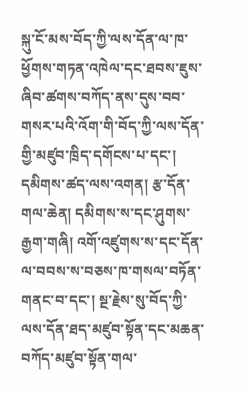སྐུ་ངོ་མས་བོད་ཀྱི་ལས་དོན་ལ་ཁ་ཕྱོགས་གཏན་འཁེལ་དང་ཐབས་ཇུས་ཞིབ་ཚགས་བཀོད་ནས་དུས་བབ་གསར་པའི་འོག་གི་བོད་ཀྱི་ལས་དོན་གྱི་མཛུབ་ཁྲིད་དགོངས་པ་དང་། དམིགས་ཚད་ལས་འགན། རྩ་དོན་གལ་ཆེན། དམིགས་ས་དང་ཤུགས་རྒྱག་གཞི། འགོ་འཛུགས་ས་དང་དོན་ལ་བབས་ས་བཅས་ཁ་གསལ་བཏོན་གནང་བ་དང་། སྔ་རྗེས་སུ་བོད་ཀྱི་ལས་དོན་ཐད་མཛུབ་སྟོན་དང་མཆན་བཀོད་མཛུབ་སྟོན་གལ་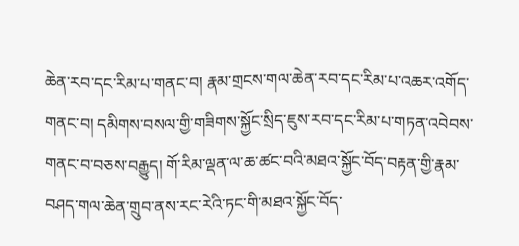ཆེན་རབ་དང་རིམ་པ་གནང་བ། རྣམ་གྲངས་གལ་ཆེན་རབ་དང་རིམ་པ་འཆར་འགོད་གནང་བ། དམིགས་བསལ་གྱི་གཟིགས་སྐྱོང་སྲིད་ཇུས་རབ་དང་རིམ་པ་གཏན་འབེབས་གནང་བ་བཅས་བརྒྱུད། གོ་རིམ་ལྡན་ལ་ཆ་ཚང་བའི་མཐའ་སྐྱོང་བོད་བརྟན་གྱི་རྣམ་བཤད་གལ་ཆེན་གྲུབ་ནས་རང་རེའི་ཏང་གི་མཐའ་སྐྱོང་བོད་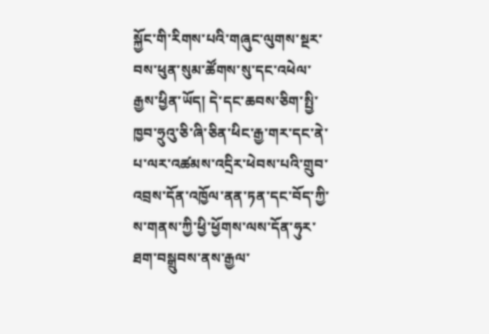སྐྱོང་གི་རིགས་པའི་གཞུང་ལུགས་སྔར་བས་ཕུན་སུམ་ཚོགས་སུ་དང་འཕེལ་རྒྱས་ཕྱིན་ཡོད། དེ་དང་ཆབས་ཅིག་སྤྱི་ཁྱབ་ཧྲུའུ་ཅི་ཞི་ཅིན་ཕིང་རྒྱ་གར་དང་ནེ་པ་ལར་འཚམས་འདྲིར་ཕེབས་པའི་གྲུབ་འབྲས་དོན་འཁྱོལ་ནན་ཏན་དང་བོད་ཀྱི་ས་གནས་ཀྱི་ཕྱི་ཕྱོགས་ལས་དོན་ཧུར་ཐག་བསྒྲུབས་ནས་རྒྱལ་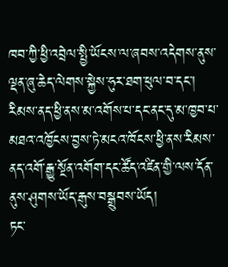ཁབ་ཀྱི་ཕྱི་འབྲེལ་སྤྱི་ཡོངས་ལ་ཞབས་འདེགས་ནུས་ལྡན་ཞུ་ཆེད་ལེགས་སྐྱེས་ཧུར་ཐག་ཕུལ་བ་དང་། རིམས་ནད་ཕྱི་ནས་མ་འགོས་པ་དང་ནང་དུ་མ་ཁྱབ་པ་མཐའ་འཁྱོངས་བྱས་ཏེ་མངའ་ཁོངས་ཕྱི་ནས་རིམས་ནད་འགོ་རྒྱུ་སྔོན་འགོག་དང་ཚོད་འཛིན་གྱི་ལས་དོན་ནུས་ཤུགས་ཡོད་རྒུས་བསྒྲུབས་ཡོད།
ཏང་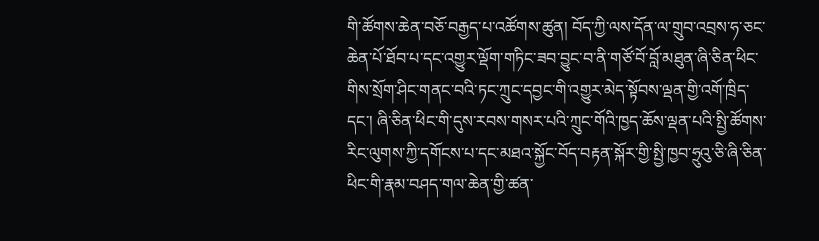གི་ཚོགས་ཆེན་བཅོ་བརྒྱད་པ་འཚོགས་ཚུན། བོད་ཀྱི་ལས་དོན་ལ་གྲུབ་འབྲས་ཧ་ཅང་ཆེན་པོ་ཐོབ་པ་དང་འགྱུར་ལྡོག་གཏིང་ཟབ་བྱུང་བ་ནི་གཙོ་བོ་བློ་མཐུན་ཞི་ཅིན་ཕིང་གིས་སྲོག་ཤིང་གནང་བའི་ཏང་ཀྲུང་དབྱང་གི་འགྱུར་མེད་སྟོབས་ལྡན་གྱི་འགོ་ཁྲིད་དང་། ཞི་ཅིན་ཕིང་གི་དུས་རབས་གསར་པའི་ཀྲུང་གོའི་ཁྱད་ཆོས་ལྡན་པའི་སྤྱི་ཚོགས་རིང་ལུགས་ཀྱི་དགོངས་པ་དང་མཐའ་སྐྱོང་བོད་བརྟན་སྐོར་གྱི་སྤྱི་ཁྱབ་ཧྲུའུ་ཅི་ཞི་ཅིན་ཕིང་གི་རྣམ་བཤད་གལ་ཆེན་གྱི་ཚན་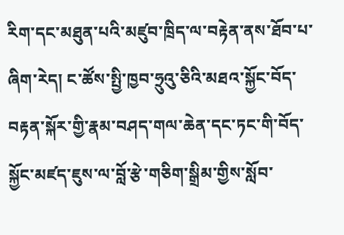རིག་དང་མཐུན་པའི་མཛུབ་ཁྲིད་ལ་བརྟེན་ནས་ཐོབ་པ་ཞིག་རེད། ང་ཚོས་སྤྱི་ཁྱབ་ཧྲུའུ་ཅིའི་མཐའ་སྐྱོང་བོད་བརྟན་སྐོར་གྱི་རྣམ་བཤད་གལ་ཆེན་དང་ཏང་གི་བོད་སྐྱོང་མཛད་ཇུས་ལ་བློ་རྩེ་གཅིག་སྒྲིམ་གྱིས་སློབ་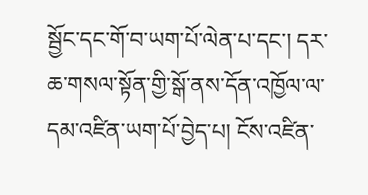སྦྱོང་དང་གོ་བ་ཡག་པོ་ལེན་པ་དང་། དར་ཆ་གསལ་སྟོན་གྱི་སྒོ་ནས་དོན་འཁྱོལ་ལ་དམ་འཛིན་ཡག་པོ་བྱེད་པ། ངོས་འཛིན་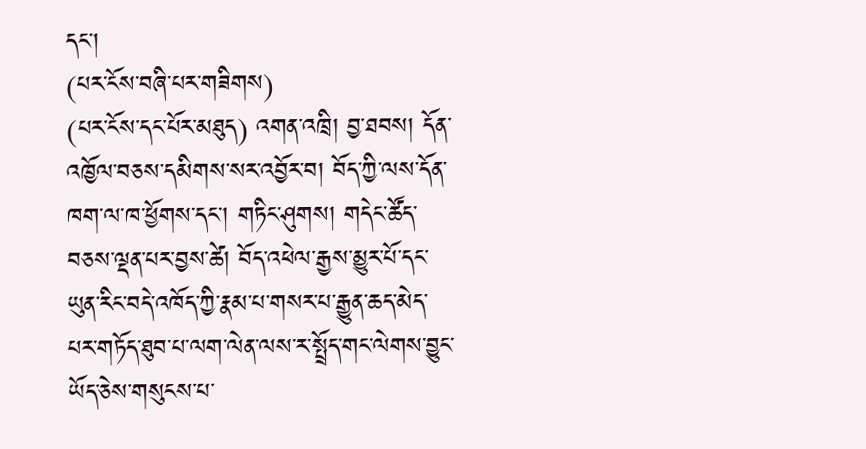དང་།
(པར་ངོས་བཞི་པར་གཟིགས)
(པར་ངོས་དང་པོར་མཐུད) འགན་འཁྲི། བྱ་ཐབས། དོན་འཁྱོལ་བཅས་དམིགས་སར་འབྱོར་བ། བོད་ཀྱི་ལས་དོན་ཁག་ལ་ཁ་ཕྱོགས་དང་། གཏིང་ཤུགས། གདེང་ཚོད་བཅས་ལྡན་པར་བྱས་ཚེ། བོད་འཕེལ་རྒྱས་མྱུར་པོ་དང་ཡུན་རིང་བདེ་འཁོད་ཀྱི་རྣམ་པ་གསར་པ་རྒྱུན་ཆད་མེད་པར་གཏོད་ཐུབ་པ་ལག་ལེན་ལས་ར་སྤྲོད་གང་ལེགས་བྱུང་ཡོད་ཅེས་གསུངས་པ་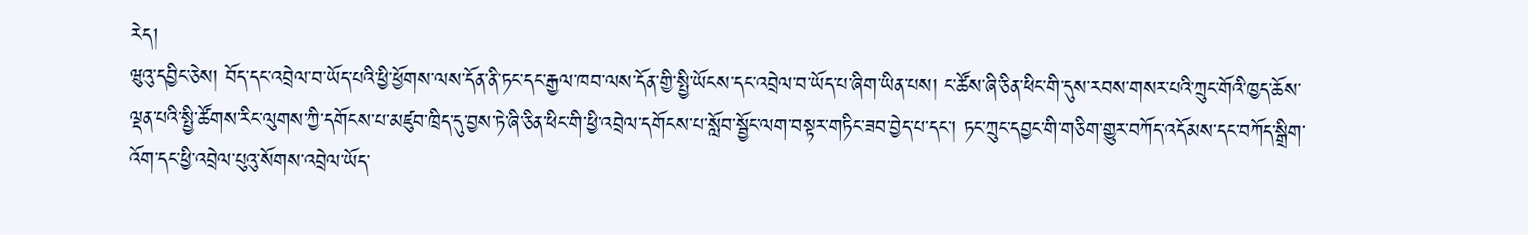རེད།
ཝུའུ་དབྱིང་ཅེས། བོད་དང་འབྲེལ་བ་ཡོད་པའི་ཕྱི་ཕྱོགས་ལས་དོན་ནི་ཏང་དང་རྒྱལ་ཁབ་ལས་དོན་གྱི་སྤྱི་ཡོངས་དང་འབྲེལ་བ་ཡོད་པ་ཞིག་ཡིན་པས། ང་ཚོས་ཞི་ཅིན་ཕིང་གི་དུས་རབས་གསར་པའི་ཀྲུང་གོའི་ཁྱད་ཆོས་ལྡན་པའི་སྤྱི་ཚོགས་རིང་ལུགས་ཀྱི་དགོངས་པ་མཛུབ་ཁྲིད་དུ་བྱས་ཏེ་ཞི་ཅིན་ཕིང་གི་ཕྱི་འབྲེལ་དགོངས་པ་སློབ་སྦྱོང་ལག་བསྟར་གཏིང་ཟབ་བྱེད་པ་དང་། ཏང་ཀྲུང་དབྱང་གི་གཅིག་གྱུར་བཀོད་འདོམས་དང་བཀོད་སྒྲིག་འོག་དང་ཕྱི་འབྲེལ་པུའུ་སོགས་འབྲེལ་ཡོད་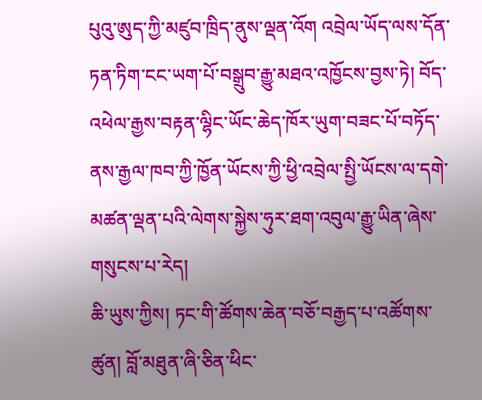པུའུ་ཨུད་ཀྱི་མཛུབ་ཁྲིད་ནུས་ལྡན་འོག འབྲེལ་ཡོད་ལས་དོན་ཏན་ཏིག་ངང་ཡག་པོ་བསྒྲུབ་རྒྱུ་མཐའ་འཁྱོངས་བྱས་ཏེ། བོད་འཕེལ་རྒྱས་བརྟན་ལྷིང་ཡོང་ཆེད་ཁོར་ཡུག་བཟང་པོ་བཏོད་ནས་རྒྱལ་ཁབ་ཀྱི་ཁྱོན་ཡོངས་ཀྱི་ཕྱི་འབྲེལ་སྤྱི་ཡོངས་ལ་དགེ་མཚན་ལྡན་པའི་ལེགས་སྐྱེས་ཧུར་ཐག་འབུལ་རྒྱུ་ཡིན་ཞེས་གསུངས་པ་རེད།
ཆི་ཡུས་ཀྱིས། ཏང་གི་ཚོགས་ཆེན་བཅོ་བརྒྱད་པ་འཚོགས་ཚུན། བློ་མཐུན་ཞི་ཅིན་ཕིང་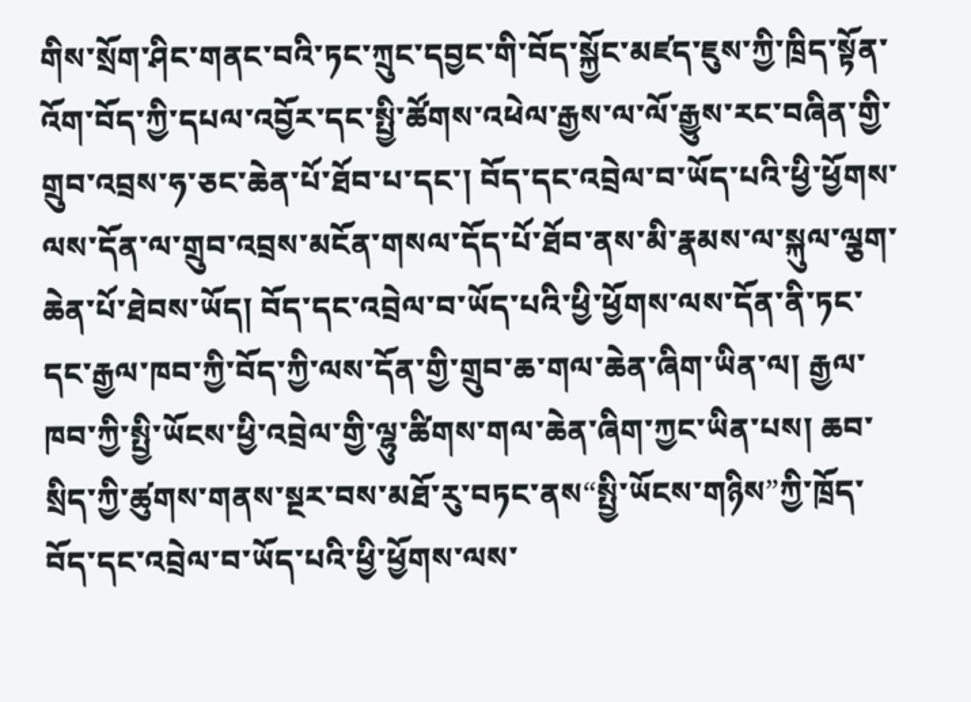གིས་སྲོག་ཤིང་གནང་བའི་ཏང་ཀྲུང་དབྱང་གི་བོད་སྐྱོང་མཛད་ཇུས་ཀྱི་ཁྲིད་སྟོན་འོག་བོད་ཀྱི་དཔལ་འབྱོར་དང་སྤྱི་ཚོགས་འཕེལ་རྒྱས་ལ་ལོ་རྒྱུས་རང་བཞིན་གྱི་གྲུབ་འབྲས་ཧ་ཅང་ཆེན་པོ་ཐོབ་པ་དང་། བོད་དང་འབྲེལ་བ་ཡོད་པའི་ཕྱི་ཕྱོགས་ལས་དོན་ལ་གྲུབ་འབྲས་མངོན་གསལ་དོད་པོ་ཐོབ་ནས་མི་རྣམས་ལ་སྐུལ་ལྕག་ཆེན་པོ་ཐེབས་ཡོད། བོད་དང་འབྲེལ་བ་ཡོད་པའི་ཕྱི་ཕྱོགས་ལས་དོན་ནི་ཏང་དང་རྒྱལ་ཁབ་ཀྱི་བོད་ཀྱི་ལས་དོན་གྱི་གྲུབ་ཆ་གལ་ཆེན་ཞིག་ཡིན་ལ། རྒྱལ་ཁབ་ཀྱི་སྤྱི་ཡོངས་ཕྱི་འབྲེལ་གྱི་ལྷུ་ཚིགས་གལ་ཆེན་ཞིག་ཀྱང་ཡིན་པས། ཆབ་སྲིད་ཀྱི་ཚུགས་གནས་སྔར་བས་མཐོ་རུ་བཏང་ནས“སྤྱི་ཡོངས་གཉིས”ཀྱི་ཁྲོད་བོད་དང་འབྲེལ་བ་ཡོད་པའི་ཕྱི་ཕྱོགས་ལས་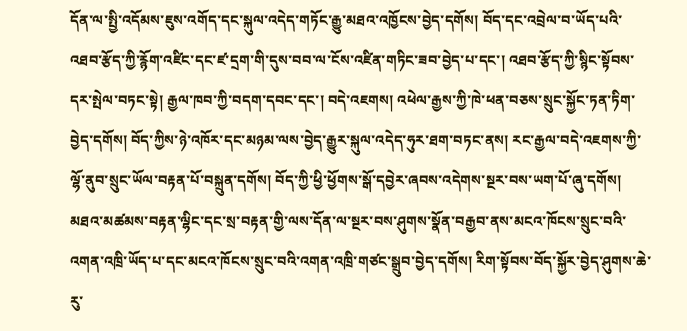དོན་ལ་སྤྱི་འདོམས་ཇུས་འགོད་དང་སྐུལ་འདེད་གཏོང་རྒྱུ་མཐའ་འཁྱོངས་བྱེད་དགོས། བོད་དང་འབྲེལ་བ་ཡོད་པའི་འཐབ་རྩོད་ཀྱི་རྙོག་འཛིང་དང་ཛ་དྲག་གི་དུས་བབ་ལ་ངོས་འཛིན་གཏིང་ཟབ་བྱེད་པ་དང་། འཐབ་རྩོད་ཀྱི་སྙིང་སྟོབས་དར་སྤེལ་བཏང་སྟེ། རྒྱལ་ཁབ་ཀྱི་བདག་དབང་དང་། བདེ་འཇགས། འཕེལ་རྒྱས་ཀྱི་ཁེ་ཕན་བཅས་སྲུང་སྐྱོང་ཏན་ཏིག་བྱེད་དགོས། བོད་ཀྱིས་ཉེ་འཁོར་དང་མཉམ་ལས་བྱེད་རྒྱུར་སྐུལ་འདེད་ཧུར་ཐག་བཏང་ནས། རང་རྒྱལ་བདེ་འཇགས་ཀྱི་ལྷོ་ནུབ་སྲུང་ཡོལ་བརྟན་པོ་བསྐྲུན་དགོས། བོད་ཀྱི་ཕྱི་ཕྱོགས་སྒོ་དབྱེར་ཞབས་འདེགས་སྔར་བས་ཡག་པོ་ཞུ་དགོས། མཐའ་མཚམས་བརྟན་ལྷིང་དང་སྲ་བརྟན་གྱི་ལས་དོན་ལ་སྔར་བས་ཤུགས་སྣོན་བརྒྱབ་ནས་མངའ་ཁོངས་སྲུང་བའི་འགན་འཁྲི་ཡོད་པ་དང་མངའ་ཁོངས་སྲུང་བའི་འགན་འཁྲི་གཙང་སྒྲུབ་བྱེད་དགོས། རིག་སྟོབས་བོད་སྐྱོར་བྱེད་ཤུགས་ཆེ་རུ་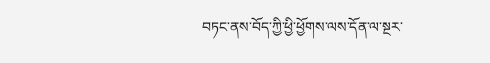བཏང་ནས་བོད་ཀྱི་ཕྱི་ཕྱོགས་ལས་དོན་ལ་སྔར་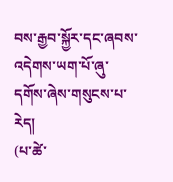བས་རྒྱབ་སྐྱོར་དང་ཞབས་འདེགས་ཡག་པོ་ཞུ་དགོས་ཞེས་གསུངས་པ་རེད།
(པ་ཚེ་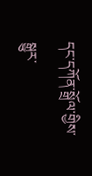དང་དཀོན་སྒྲོལ་གྱིས་སྒྱུར་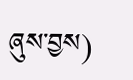ཞུས་བྱས)